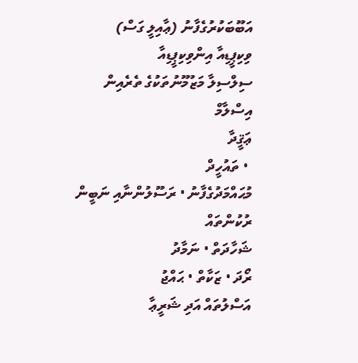އަބޫބަކުރުގެފާނު (ޢާއިލީ ގަސް)
ވިކިޕީޑިއާ އިންވިކިޕީޑިއާ
ސިލްސިލާ މަޒުމޫނުތަކުގެ ތެރެއިން
އިސްލާމް
ޢަޤީދާ
 • ތައުހީދް
މުޙައްމަދުގެފާނު • ރަސޫލުންނާއި ނަބީން
ރުކުންތައް
ޝަހާދަތް • ނަމާދު
ރޯދަ • ޒަކާތް • ޙައްޖު
އަސްލުތައް އަދި ޝަރީޢާ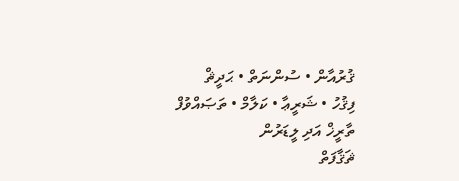ޤުރުއާން • ސުންނަތް • ޙަދީޘް
ފިޤުހު • ޝަރީޢާ • ކަލާމް • ތަޞައްވުފް
ތާރީޚް އަދި ލީޑަރުން
ޘަޤާފަތް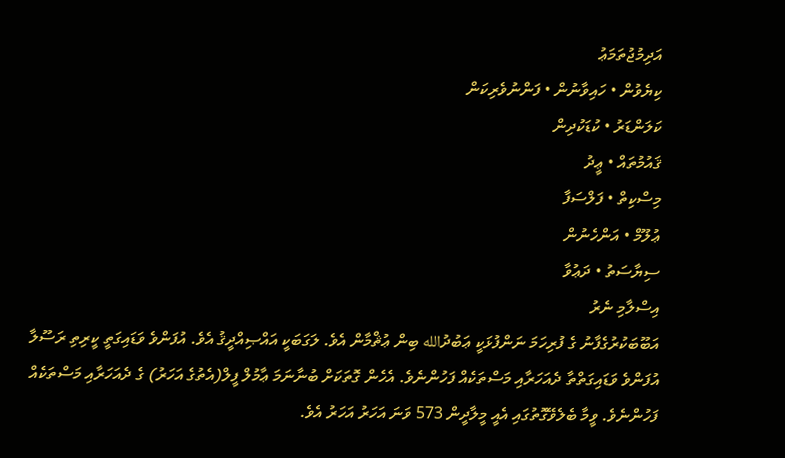އަދިމުޖުތަމަޢު
ކިޔެވުން • ހައިވާނުން • ފަންނުވެރިކަން
ކަލަންޑަރު • ކުޑަކުދިން
ޤައުމުތައް • ޢީދު
މިސްކިތް • ފަލްސަފާ
ޢުލޫމް • އަންހެނުން
ސިޔާސަތު • ދަޢުވާ
އިސްލާމި ނެރު
އަބޫބަކުރުގެފާނު ގެ ފުރިހަމަ ނަންފުޅަކީ ޢަބުދުالله ބިން ޢުޘްމާން އެވެ. ލަގަބަކީ އައްޞިއްދީޤު އެވެ. އުފަންވެ ވަޑައިގަތީ ކީރިތި ރަސޫލާ އުފަންވެ ވަޑައިގަތްތާ ދެއަހަރާއި މަސްތަކެއް ފަހުންނެވެ. އެހެން ގޮތަކަށް ބުނާނަމަ ޢާމުލް ފީލް(އެތުގެ އަހަރު) ގެ ދެއަހަރާއި މަސްތަކެއް ފަހުންނެވެ. ވީމާ ބެލެވޭގޮތުގައި އެއީ މީލާދީން 573 ވަނަ އަހަރު އަހަރު އެވެ.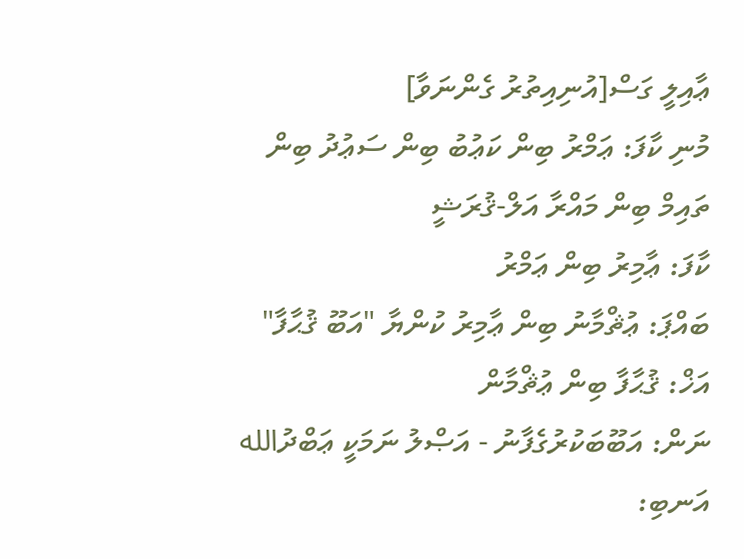ޢާއިލީ ގަސް[އުނިއިތުރު ގެންނަވާ]
މުނި ކާފަ: ޢަމްރު ބިން ކަޢުބު ބިން ސަޢުދު ބިން ތައިމް ބިން މައްރާ އަލް-ޤުރަޝީ
ކާފަ: ޢާމިރު ބިން ޢަމްރު
ބައްޕަ: ޢުޘްމާނު ބިން ޢާމިރު ކުންޔާ "އަބޫ ޤުޙާފާ"
އަޚް: ޤުޙާފާ ބިން ޢުޘްމާން
ނަން: އަބޫބަކުރުގެފާނު - އަޞްލު ނަމަކީ ޢަބްދުالله
އަނބި: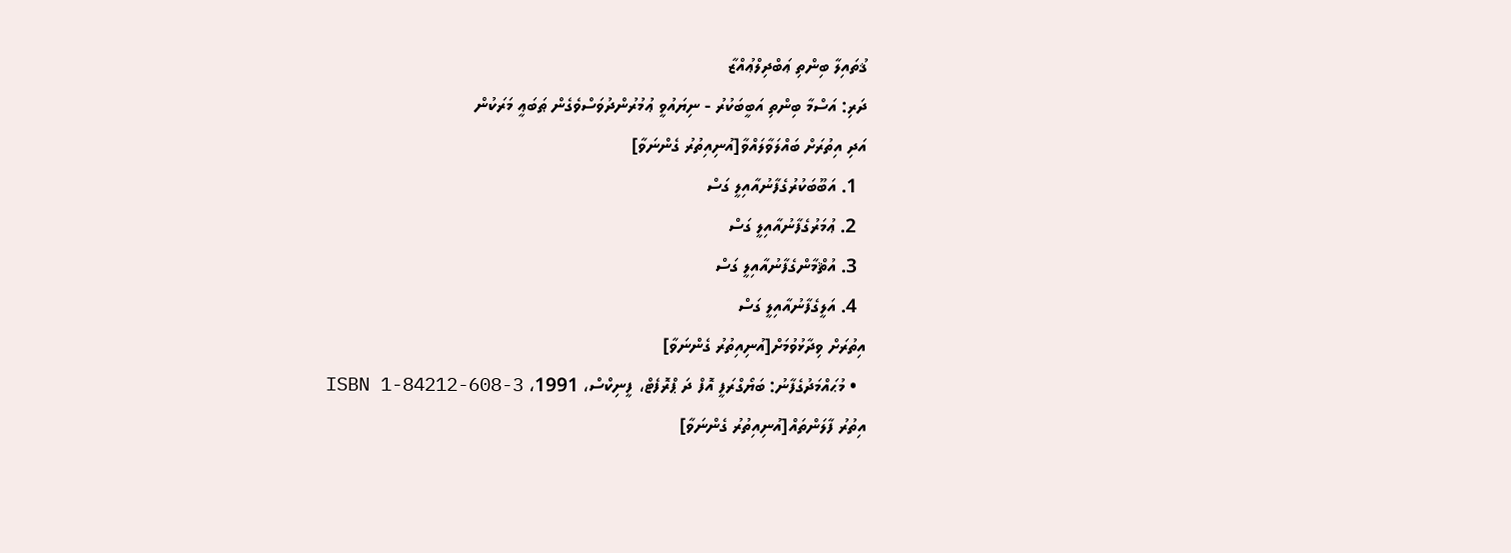ޤުތައިލާ ބިންތި ޢަބްދިލްޢުއްޒާ
ދަރި: އަސްމާ ބިންތި އަބީބަކުރު - ނިޔައުވީ ޢުމުރުންދުވަސްވެގެން ޠަބަޢީ މަރަކުން
އަދި އިތުރަށް ބައްލަވާލައްވާ[އުނިއިތުރު ގެންނަވާ]
  1. އަބޫބަކުރުގެފާނުއާއިލީ ގަސް
  2. ޢުމަރުގެފާނުއާއިލީ ގަސް
  3. އުޘްމާންގެފާނުއާއިލީ ގަސް
  4. އަލީގެފާނުއާއިލީ ގަސް
އިތުރަށް ވިދާޅުވުމަށް[އުނިއިތުރު ގެންނަވާ]
  • މުޙައްމަދުގެފާނު: ބަޔޯގްރަފީ އޮފް ދަ ޕްރޮފެޓް، ފީނިކްސް، 1991، ISBN 1-84212-608-3
އިތުރު ފާލަންތައް[އުނިއިތުރު ގެންނަވާ]